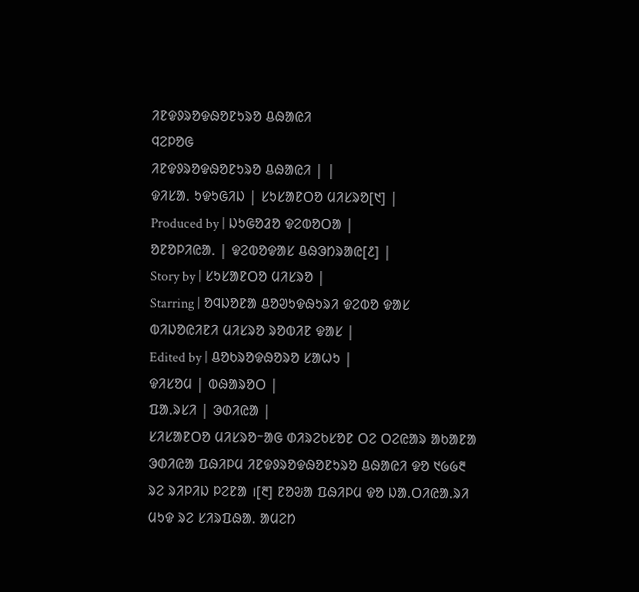ᱤᱱᱫᱽᱨᱚᱫᱷᱚᱱᱩᱨᱚ ᱪᱷᱟᱭᱤ
ᱧᱮᱞᱚᱜ
ᱤᱱᱫᱽᱨᱚᱫᱷᱚᱱᱩᱨᱚ ᱪᱷᱟᱭᱤ | |
ᱫᱤᱥᱟᱹ ᱩᱫᱩᱜᱤᱡ | ᱥᱩᱥᱟᱱᱛᱚ ᱢᱤᱥᱨᱚ[᱑] |
Produced by | ᱡᱩᱜᱚᱲᱚ ᱫᱮᱵᱚᱛᱟ |
ᱚᱱᱚᱞᱤᱭᱟᱹ | ᱫᱮᱵᱚᱫᱟᱥ ᱪᱷᱳᱴᱨᱟᱭ[᱒] |
Story by | ᱥᱩᱥᱟᱱᱛᱚ ᱢᱤᱥᱨᱚ |
Starring | ᱚᱧᱡᱚᱱᱟ ᱪᱚᱣᱩᱫᱷᱩᱨᱤ ᱫᱮᱵᱚ ᱫᱟᱥ ᱵᱤᱡᱚᱭᱤᱱᱤ ᱢᱤᱥᱨᱚ ᱨᱚᱵᱤᱱ ᱫᱟᱥ |
Edited by | ᱪᱚᱠᱨᱚᱫᱷᱚᱨᱚ ᱥᱟᱦᱩ |
ᱫᱤᱥᱚᱢ | ᱵᱷᱟᱨᱚᱛ |
ᱯᱟᱹᱨᱥᱤ | ᱳᱰᱤᱭᱟ |
ᱥᱤᱥᱟᱱᱛᱚ ᱢᱤᱥᱨᱚᱻᱟᱜ ᱰᱤᱨᱮᱠᱥᱚᱱ ᱛᱮ ᱛᱮᱭᱟᱨ ᱟᱠᱟᱱᱟ ᱳᱰᱤᱭᱟ ᱯᱷᱤᱞᱢ ᱤᱱᱫᱽᱨᱚᱫᱷᱚᱱᱩᱨᱚ ᱪᱷᱟᱭᱤ ᱫᱚ ᱑᱙᱙᱓ ᱨᱮ ᱨᱤᱞᱤᱡ ᱞᱮᱱᱟ ।[᱓] ᱱᱚᱶᱟ ᱯᱷᱤᱞᱢ ᱫᱚ ᱡᱟ.ᱛᱤᱭᱟ.ᱨᱤ ᱢᱩᱫ ᱨᱮ ᱥᱤᱨᱯᱷᱟ. ᱟᱢᱮᱴ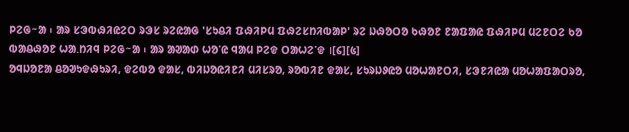ᱞᱮᱜᱻᱟ ᱾ ᱟᱨ ᱥᱳᱵᱷᱤᱭᱮᱛ ᱨᱳᱥ ᱨᱮᱭᱟᱜ 'ᱥᱩᱪᱤ ᱯᱷᱤᱞᱢ ᱯᱷᱮᱥᱴᱤᱵᱟᱞ' ᱨᱮ ᱡᱷᱚᱛᱚ ᱠᱷᱚᱱ ᱱᱟᱯᱟᱭ ᱯᱷᱤᱞᱢ ᱢᱮᱱᱛᱮ ᱠᱚ ᱵᱟᱪᱷᱚᱱ ᱦᱟ.ᱴᱤᱧ ᱞᱮᱜᱻᱟ ᱾ ᱟᱨ ᱟᱣᱟᱰ ᱦᱚᱸᱭ ᱧᱟᱢ ᱞᱮᱫ ᱛᱟᱦᱮᱸᱫ ।[᱔][᱕]
ᱚᱧᱡᱚᱱᱟ ᱪᱚᱣᱩᱫᱷᱩᱨᱤ, ᱫᱮᱵᱚ ᱫᱟᱥ, ᱵᱤᱡᱚᱭᱤᱱᱤ ᱢᱤᱥᱨᱚ, ᱨᱚᱵᱤᱱ ᱫᱟᱥ, ᱥᱩᱨᱡᱽᱭᱚ ᱢᱚᱦᱟᱱᱛᱤ, ᱥᱳᱱᱤᱭᱟ ᱢᱚᱦᱟᱯᱟᱛᱨᱚ,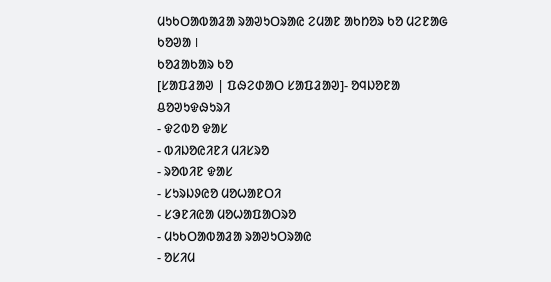ᱢᱩᱠᱛᱟᱵᱟᱲᱟ ᱨᱟᱣᱩᱛᱨᱟᱭ ᱮᱢᱟᱱ ᱟᱠᱴᱚᱨ ᱠᱚ ᱢᱮᱱᱟᱜ ᱠᱚᱣᱟ ।
ᱠᱚᱲᱟᱠᱟᱨ ᱠᱚ
[ᱥᱟᱯᱲᱟᱣ | ᱯᱷᱮᱰᱟᱛ ᱥᱟᱯᱲᱟᱣ]- ᱚᱧᱡᱚᱱᱟ ᱪᱚᱣᱩᱫᱷᱩᱨᱤ
- ᱫᱮᱵᱚ ᱫᱟᱥ
- ᱵᱤᱡᱚᱭᱤᱱᱤ ᱢᱤᱥᱨᱚ
- ᱨᱚᱵᱤᱱ ᱫᱟᱥ
- ᱥᱩᱨᱡᱽᱭᱚ ᱢᱚᱦᱟᱱᱛᱤ
- ᱥᱳᱱᱤᱭᱟ ᱢᱚᱦᱟᱯᱟᱛᱨᱚ
- ᱢᱩᱠᱛᱟᱵᱟᱲᱟ ᱨᱟᱣᱩᱛᱨᱟᱭ
- ᱚᱥᱤᱢ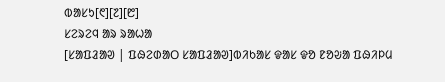ᱵᱟᱥᱩ[᱖][᱗][᱘]
ᱥᱮᱨᱮᱧ ᱟᱨ ᱨᱟᱦᱟ
[ᱥᱟᱯᱲᱟᱣ | ᱯᱷᱮᱰᱟᱛ ᱥᱟᱯᱲᱟᱣ]ᱵᱤᱠᱟᱥ ᱫᱟᱥ ᱫᱚ ᱱᱚᱶᱟ ᱯᱷᱤᱞᱢ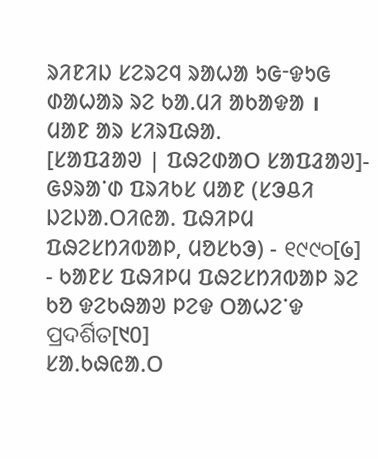ᱨᱤᱱᱤᱡ ᱥᱮᱨᱮᱧ ᱨᱟᱦᱟ ᱩᱜᱼᱫᱩᱜ ᱰᱟᱦᱟᱨ ᱨᱮ ᱠᱟ.ᱢᱤ ᱟᱠᱟᱫᱟ ।
ᱢᱟᱱ ᱟᱨ ᱥᱤᱨᱯᱷᱟ.
[ᱥᱟᱯᱲᱟᱣ | ᱯᱷᱮᱰᱟᱛ ᱥᱟᱯᱲᱟᱣ]- ᱜᱽᱨᱟᱸᱰ ᱯᱨᱤᱠᱥ ᱢᱟᱱ (ᱥᱳᱪᱤ ᱡᱮᱡᱟ.ᱛᱤᱭᱟ. ᱯᱷᱤᱞᱢ ᱯᱷᱮᱥᱴᱤᱵᱟᱞ, ᱢᱚᱥᱠᱳ) - ୧୯୯୦[᱙]
- ᱠᱟᱱᱥ ᱯᱷᱤᱞᱢ ᱯᱷᱮᱥᱴᱤᱵᱟᱞ ᱨᱮ ᱠᱚ ᱫᱮᱠᱷᱟᱣ ᱞᱮᱫ ᱛᱟᱦᱮᱸᱫ ପ୍ରଦର୍ଶିତ[᱑᱐]
ᱥᱟᱹᱠᱷᱭᱟᱹᱛ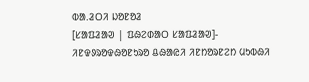ᱵᱟ.ᱲᱛᱤ ᱡᱚᱱᱚᱲ
[ᱥᱟᱯᱲᱟᱣ | ᱯᱷᱮᱰᱟᱛ ᱥᱟᱯᱲᱟᱣ]- ᱤᱱᱫᱽᱨᱚᱫᱷᱚᱱᱩᱨᱚ ᱪᱷᱟᱭᱤ ᱤᱱᱴᱚᱨᱱᱮᱴ ᱢᱩᱵᱷᱤ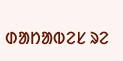ᱰᱟᱴᱟᱵᱮᱥ ᱨᱮ